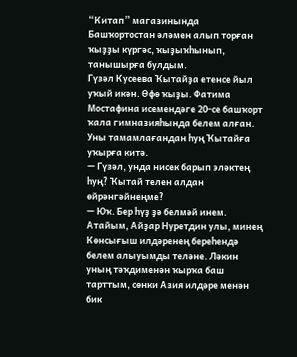“Китап” магазинында Башҡортостан әләмен алып торған ҡыҙҙы күргәс, ҡыҙыҡһынып, танышырға булдым.
Гүзәл Кусеева Ҡытайҙа етенсе йыл уҡый икән. Өфө ҡыҙы. Фатима Мостафина исемендәге 20-се башҡорт ҡала гимназияһында белем алған. Уны тамамлағандан һуң Ҡытайға уҡырға китә.
— Гүзәл, унда нисек барып эләктең һуң? Ҡытай телен алдан өйрәнгәйнеңме?
— Юҡ. Бер һүҙ ҙә белмәй инем. Атайым, Айҙар Нуретдин улы, минең Көнсығыш илдәренең береһендә белем алыуымды теләне. Ләкин уның тәҡдименән ҡырҡа баш тарттым, сөнки Азия илдәре менән бик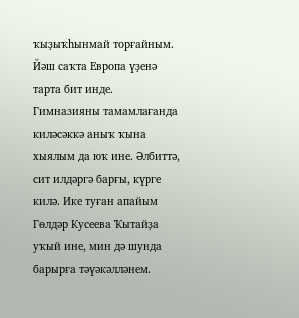ҡыҙыҡһынмай торғайным. Йәш саҡта Европа үҙенә тарта бит инде. Гимназияны тамамлағанда киләсәккә аныҡ ҡына хыялым да юҡ ине. Әлбиттә, сит илдәргә барғы, күрге килә. Ике туған апайым Гөлдәр Кусеева Ҡытайҙа уҡый ине, мин дә шунда барырға тәүәкәлләнем.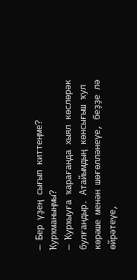— Бер үҙең сығып киттеңме? Ҡурҡманыңмы?
— Ҡурҡыуға ҡарағанда хыял көслөрәк булғандыр. Атайымдың көнсығыш ҡул көрәше менән шөғөлләнеүе, беҙҙе лә өйрәтеүе,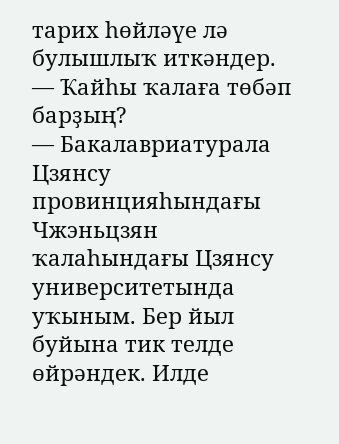тарих һөйләүе лә булышлыҡ иткәндер.
— Ҡайһы ҡалаға төбәп барҙың?
— Бакалавриатурала Цзянсу провинцияһындағы Чжэньцзян ҡалаһындағы Цзянсу университетында уҡыным. Бер йыл буйына тик телде өйрәндек. Илде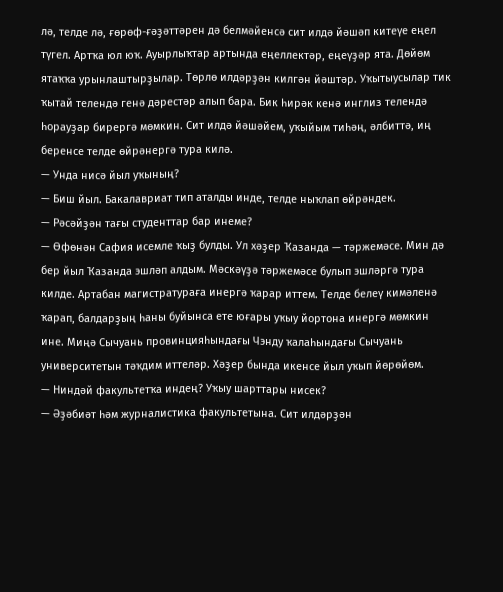лә, телде лә, ғөрөф-ғәҙәттәрен дә белмәйенсә сит илдә йәшәп китеүе еңел түгел. Артҡа юл юҡ. Ауырлыҡтар артында еңеллектәр, еңеүҙәр ята. Дөйөм ятаҡҡа урынлаштырҙылар. Төрлө илдәрҙән килгән йәштәр. Уҡытыусылар тик ҡытай телендә генә дәрестәр алып бара. Бик һирәк кенә инглиз телендә һорауҙар бирергә мөмкин. Сит илдә йәшәйем, уҡыйым тиһәң, әлбиттә, иң беренсе телде өйрәнергә тура килә.
— Унда нисә йыл уҡының?
— Биш йыл. Бакалавриат тип аталды инде, телде ныҡлап өйрәндек.
— Рәсәйҙән тағы студенттар бар инеме?
— Өфөнән Сафия исемле ҡыҙ булды. Ул хәҙер Ҡазанда — тәржемәсе. Мин дә бер йыл Ҡазанда эшләп алдым. Мәскәүҙә тәржемәсе булып эшләргә тура килде. Артабан магистратураға инергә ҡарар иттем. Телде белеү кимәленә ҡарап, балдарҙың һаны буйынса ете юғары уҡыу йортона инергә мөмкин ине. Миңә Сычуань провинцияһындағы Чэнду ҡалаһындағы Сычуань университетын тәҡдим иттеләр. Хәҙер бында икенсе йыл уҡып йөрөйөм.
— Ниндәй факультетҡа индең? Уҡыу шарттары нисек?
— Әҙәбиәт һәм журналистика факультетына. Сит илдәрҙән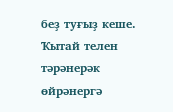беҙ туғыҙ кеше. Ҡытай телен тәрәнерәк өйрәнергә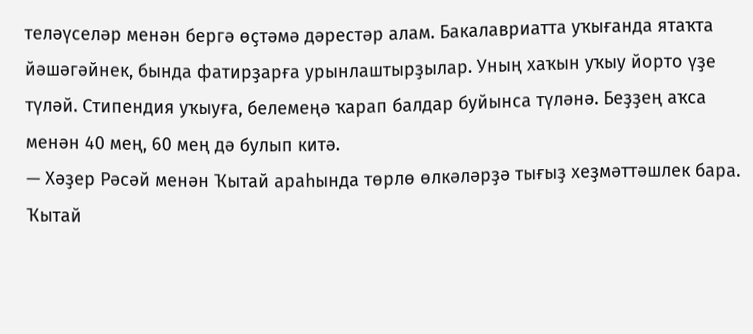теләүселәр менән бергә өҫтәмә дәрестәр алам. Бакалавриатта уҡығанда ятаҡта йәшәгәйнек, бында фатирҙарға урынлаштырҙылар. Уның хаҡын уҡыу йорто үҙе түләй. Стипендия уҡыуға, белемеңә ҡарап балдар буйынса түләнә. Беҙҙең аҡса менән 40 мең, 60 мең дә булып китә.
— Хәҙер Рәсәй менән Ҡытай араһында төрлө өлкәләрҙә тығыҙ хеҙмәттәшлек бара. Ҡытай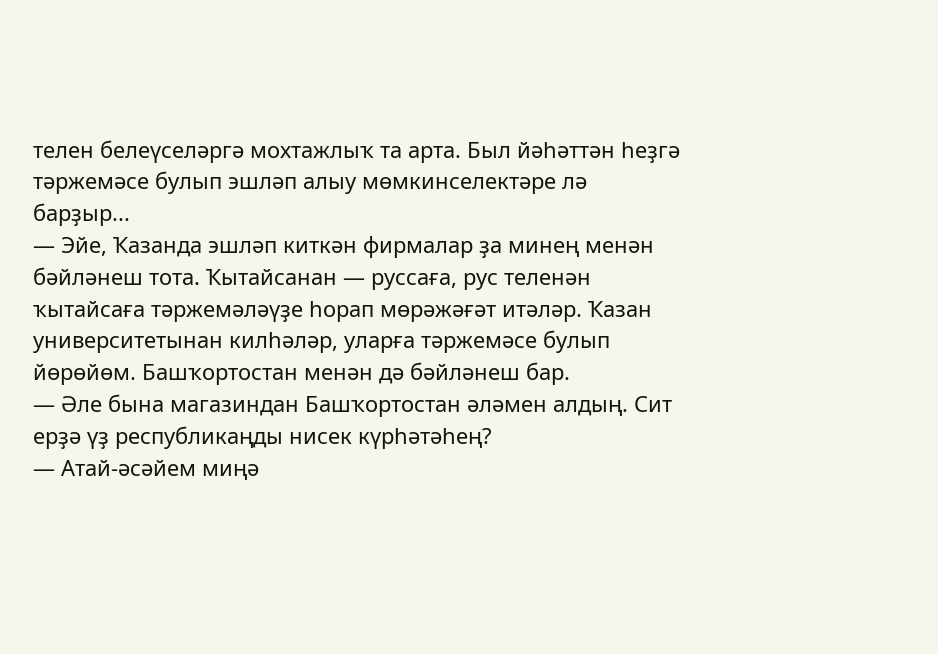телен белеүселәргә мохтажлыҡ та арта. Был йәһәттән һеҙгә тәржемәсе булып эшләп алыу мөмкинселектәре лә барҙыр...
— Эйе, Ҡазанда эшләп киткән фирмалар ҙа минең менән бәйләнеш тота. Ҡытайсанан — руссаға, рус теленән ҡытайсаға тәржемәләүҙе һорап мөрәжәғәт итәләр. Ҡазан университетынан килһәләр, уларға тәржемәсе булып йөрөйөм. Башҡортостан менән дә бәйләнеш бар.
— Әле бына магазиндан Башҡортостан әләмен алдың. Сит ерҙә үҙ республикаңды нисек күрһәтәһең?
— Атай-әсәйем миңә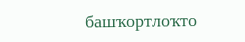башҡортлоҡто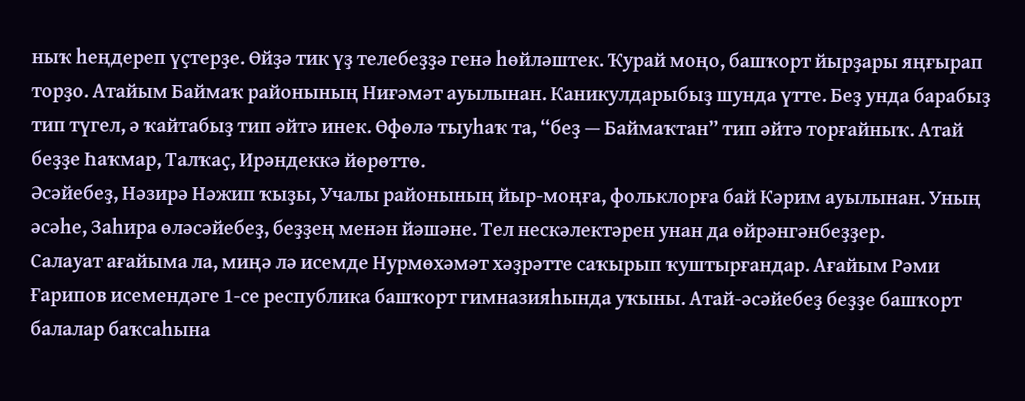ныҡ һеңдереп үҫтерҙе. Өйҙә тик үҙ телебеҙҙә генә һөйләштек. Ҡурай моңо, башҡорт йырҙары яңғырап торҙо. Атайым Баймаҡ районының Ниғәмәт ауылынан. Каникулдарыбыҙ шунда үтте. Беҙ унда барабыҙ тип түгел, ә ҡайтабыҙ тип әйтә инек. Өфөлә тыуһаҡ та, “беҙ — Баймаҡтан” тип әйтә торғайныҡ. Атай беҙҙе Һаҡмар, Талҡаҫ, Ирәндеккә йөрөттө.
Әсәйебеҙ, Нәзирә Нәжип ҡыҙы, Учалы районының йыр-моңға, фольклорға бай Кәрим ауылынан. Уның әсәһе, Заһира өләсәйебеҙ, беҙҙең менән йәшәне. Тел нескәлектәрен унан да өйрәнгәнбеҙҙер.
Салауат ағайыма ла, миңә лә исемде Нурмөхәмәт хәҙрәтте саҡырып ҡуштырғандар. Ағайым Рәми Ғарипов исемендәге 1-се республика башҡорт гимназияһында уҡыны. Атай-әсәйебеҙ беҙҙе башҡорт балалар баҡсаһына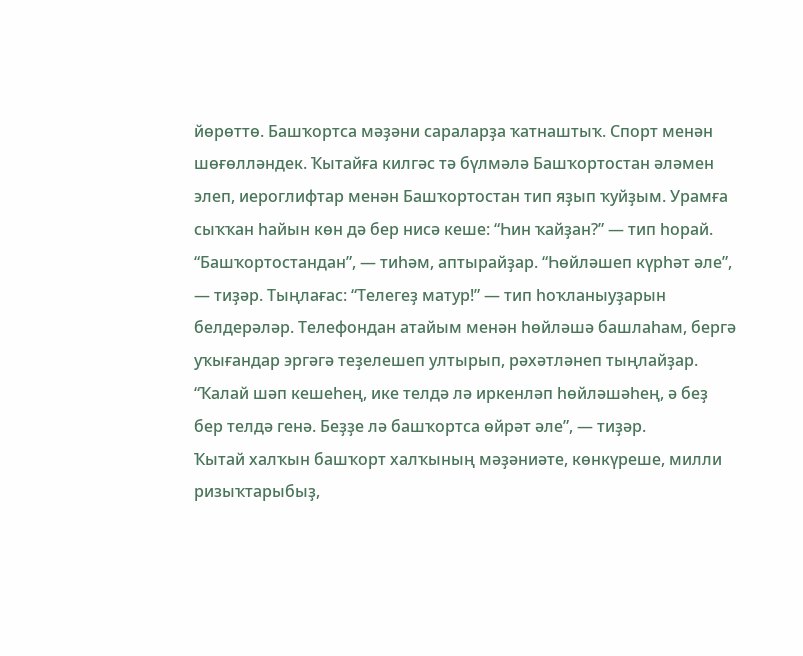йөрөттө. Башҡортса мәҙәни сараларҙа ҡатнаштыҡ. Спорт менән шөғөлләндек. Ҡытайға килгәс тә бүлмәлә Башҡортостан әләмен элеп, иероглифтар менән Башҡортостан тип яҙып ҡуйҙым. Урамға сыҡҡан һайын көн дә бер нисә кеше: “Һин ҡайҙан?” — тип һорай. “Башҡортостандан”, — тиһәм, аптырайҙар. “Һөйләшеп күрһәт әле”, — тиҙәр. Тыңлағас: “Телегеҙ матур!” — тип һоҡланыуҙарын белдерәләр. Телефондан атайым менән һөйләшә башлаһам, бергә уҡығандар эргәгә теҙелешеп ултырып, рәхәтләнеп тыңлайҙар. “Ҡалай шәп кешеһең, ике телдә лә иркенләп һөйләшәһең, ә беҙ бер телдә генә. Беҙҙе лә башҡортса өйрәт әле”, — тиҙәр.
Ҡытай халҡын башҡорт халҡының мәҙәниәте, көнкүреше, милли ризыҡтарыбыҙ,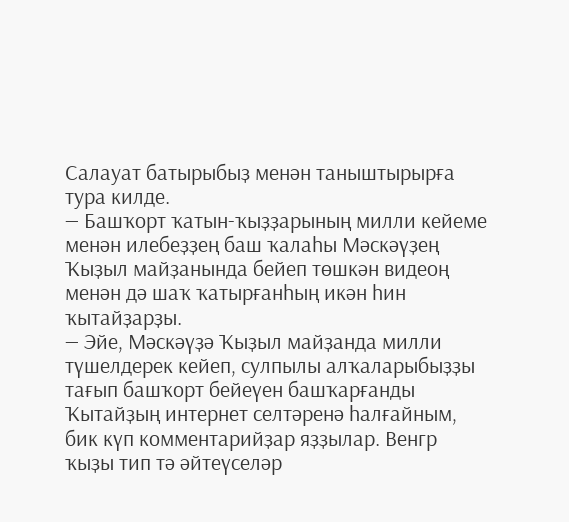Салауат батырыбыҙ менән таныштырырға тура килде.
— Башҡорт ҡатын-ҡыҙҙарының милли кейеме менән илебеҙҙең баш ҡалаһы Мәскәүҙең Ҡыҙыл майҙанында бейеп төшкән видеоң менән дә шаҡ ҡатырғанһың икән һин ҡытайҙарҙы.
— Эйе, Мәскәүҙә Ҡыҙыл майҙанда милли түшелдерек кейеп, сулпылы алҡаларыбыҙҙы тағып башҡорт бейеүен башҡарғанды Ҡытайҙың интернет селтәренә һалғайным, бик күп комментарийҙар яҙҙылар. Венгр ҡыҙы тип тә әйтеүселәр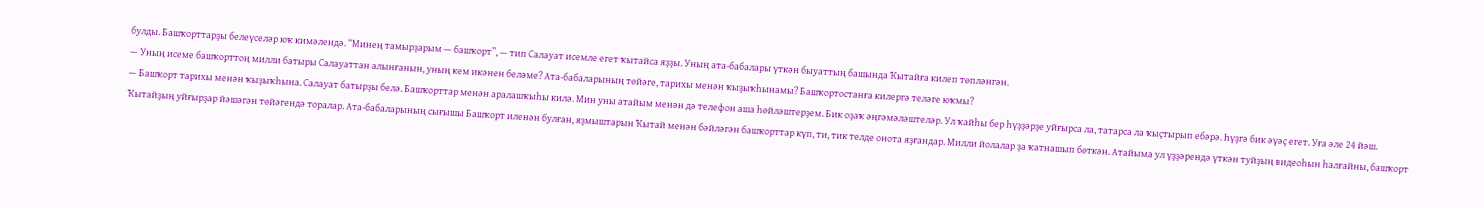булды. Башҡорттарҙы белеүселәр юҡ кимәлендә. “Минең тамырҙарым — башҡорт”, — тип Салауат исемле егет ҡытайса яҙҙы. Уның ата-бабалары үткән быуаттың башында Ҡытайға килеп төпләнгән.
— Уның исеме башҡорттоң милли батыры Салауаттан алынғанын, уның кем икәнен беләме? Ата-бабаларының төйәге, тарихы менән ҡыҙыҡһынамы? Башҡортостанға килергә теләге юҡмы?
— Башҡорт тарихы менән ҡыҙыҡһына. Салауат батырҙы белә. Башҡорттар менән аралашҡыһы килә. Мин уны атайым менән дә телефон аша һөйләштерҙем. Бик оҙаҡ әңгәмәләштеләр. Ул ҡайһы бер һүҙҙәрҙе уйғырса ла, татарса ла ҡыҫтырып ебәрә. Һүҙгә бик әүәҫ егет. Уға әле 24 йәш. Ҡытайҙың уйғырҙар йәшәгән төйәгендә торалар. Ата-бабаларының сығышы Башҡорт иленән булған, яҙмыштарын Ҡытай менән бәйләгән башҡорттар күп, ти, тик телде онота яҙғандар. Милли йолалар ҙа ҡатнашып бөткән. Атайыма ул үҙҙәрендә үткән туйҙың видеоһын һалғайны, башҡорт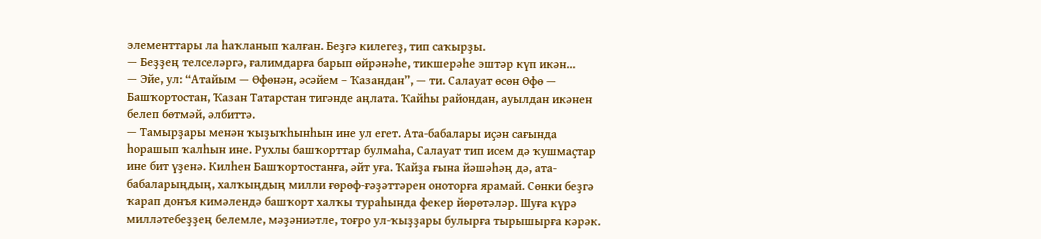элементтары ла һаҡланып ҡалған. Беҙгә килегеҙ, тип саҡырҙы.
— Беҙҙең телселәргә, ғалимдарға барып өйрәнәһе, тикшерәһе эштәр күп икән...
— Эйе, ул: “Атайым — Өфөнән, әсәйем – Ҡазандан”, — ти. Салауат өсөн Өфө — Башҡортостан, Ҡазан Татарстан тигәнде аңлата. Ҡайһы райондан, ауылдан икәнен белеп бөтмәй, әлбиттә.
— Тамырҙары менән ҡыҙыҡһынһын ине ул егет. Ата-бабалары иҫән сағында һорашып ҡалһын ине. Рухлы башҡорттар булмаһа, Салауат тип исем дә ҡушмаҫтар ине бит үҙенә. Килһен Башҡортостанға, әйт уға. Ҡайҙа ғына йәшәһәң дә, ата-бабаларыңдың, халҡыңдың милли ғөрөф-ғәҙәттәрен оноторға ярамай. Сөнки беҙгә ҡарап донъя кимәлендә башҡорт халҡы тураһында фекер йөрөтәләр. Шуға күрә милләтебеҙҙең белемле, мәҙәниәтле, тоғро ул-ҡыҙҙары булырға тырышырға кәрәк.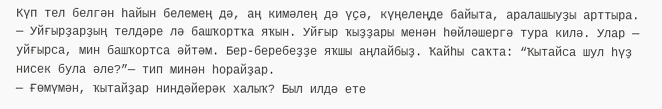Күп тел белгән һайын белемең дә, аң кимәлең дә үҫә, күңелеңде байыта, аралашыуҙы арттыра.
— Уйғырҙарҙың телдәре лә башҡортҡа яҡын. Уйғыр ҡыҙҙары менән һөйләшергә тура килә. Улар — уйғырса, мин башҡортса әйтәм. Бер-беребеҙҙе яҡшы аңлайбыҙ. Ҡайһы саҡта: “Ҡытайса шул һүҙ нисек була әле?”— тип минән һорайҙар.
— Ғөмүмән, ҡытайҙар ниндәйерәк халыҡ? Был илдә ете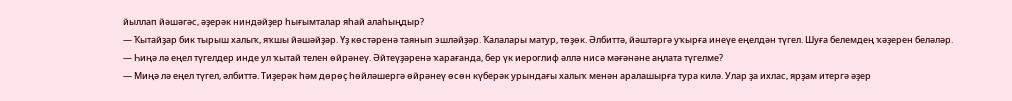йыллап йәшәгәс, әҙерәк ниндәйҙер һығымталар яһай алаһыңдыр?
— Ҡытайҙар бик тырыш халыҡ, яҡшы йәшәйҙәр. Үҙ көстәренә таянып эшләйҙәр. Ҡалалары матур, төҙөк. Әлбиттә, йәштәргә уҡырға инеүе еңелдән түгел. Шуға белемдең ҡәҙерен беләләр.
— Һиңә лә еңел түгелдер инде ул ҡытай телен өйрәнеү. Әйтеүҙәренә ҡарағанда, бер үк иероглиф әллә нисә мәғәнәне аңлата түгелме?
— Миңә лә еңел түгел, әлбиттә. Тиҙерәк һәм дөрөҫ һөйләшергә өйрәнеү өсөн күберәк урындағы халыҡ менән аралашырға тура килә. Улар ҙа ихлас, ярҙам итергә әҙер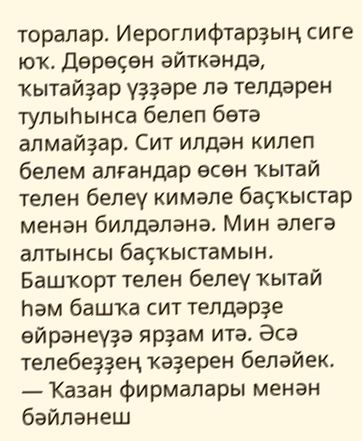торалар. Иероглифтарҙың сиге юҡ. Дөрөҫөн әйткәндә, ҡытайҙар үҙҙәре лә телдәрен тулыһынса белеп бөтә алмайҙар. Сит илдән килеп белем алғандар өсөн ҡытай телен белеү кимәле баҫҡыстар менән билдәләнә. Мин әлегә алтынсы баҫҡыстамын. Башҡорт телен белеү ҡытай һәм башҡа сит телдәрҙе өйрәнеүҙә ярҙам итә. Әсә телебеҙҙең ҡәҙерен беләйек.
— Ҡазан фирмалары менән бәйләнеш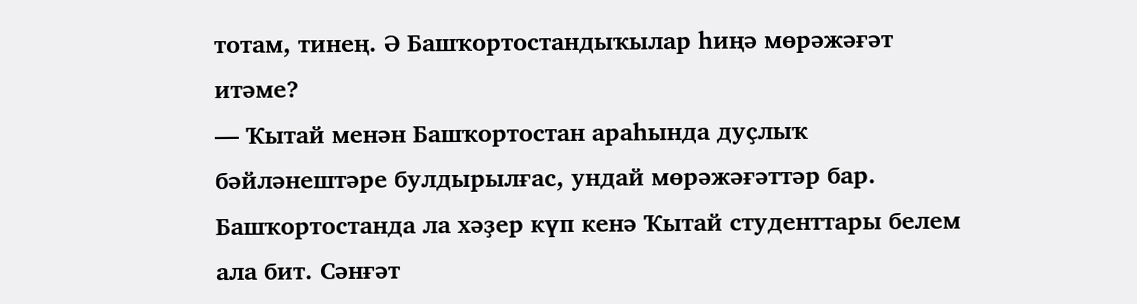тотам, тинең. Ә Башҡортостандыҡылар һиңә мөрәжәғәт итәме?
— Ҡытай менән Башҡортостан араһында дуҫлыҡ бәйләнештәре булдырылғас, ундай мөрәжәғәттәр бар. Башҡортостанда ла хәҙер күп кенә Ҡытай студенттары белем ала бит. Сәнғәт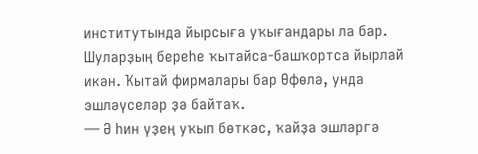институтында йырсыға уҡығандары ла бар. Шуларҙың береһе ҡытайса-башҡортса йырлай икән. Ҡытай фирмалары бар Өфөлә, унда эшләүселәр ҙә байтаҡ.
— Ә һин үҙең уҡып бөткәс, ҡайҙа эшләргә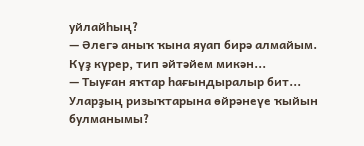уйлайһың?
— Әлегә аныҡ ҡына яуап бирә алмайым. Күҙ күрер, тип әйтәйем микән...
— Тыуған яҡтар һағындыралыр бит... Уларҙың ризыҡтарына өйрәнеүе ҡыйын булманымы?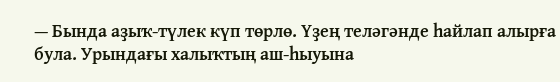— Бында аҙыҡ-түлек күп төрлө. Үҙең теләгәнде һайлап алырға була. Урындағы халыҡтың аш-һыуына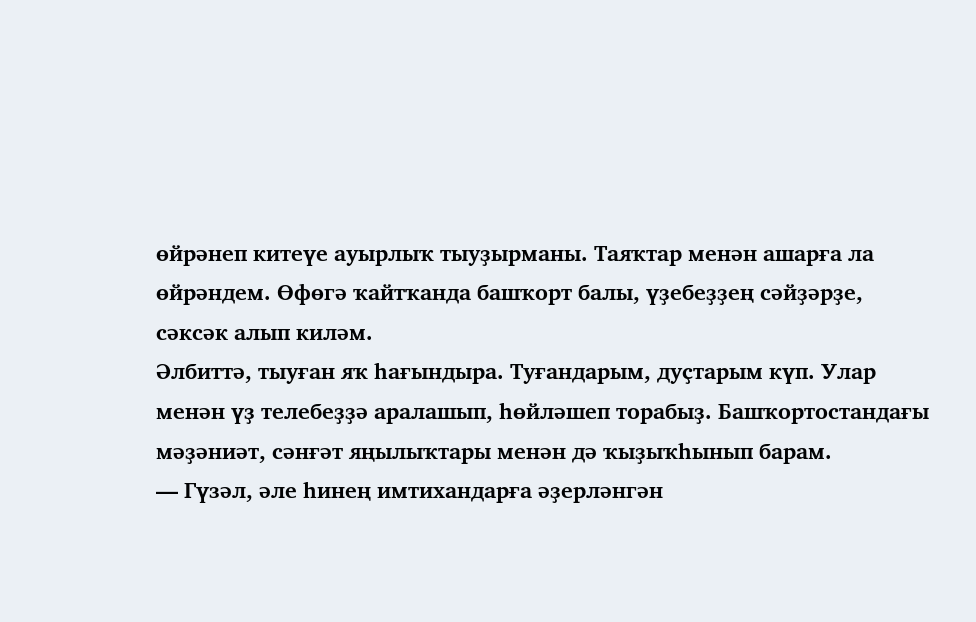өйрәнеп китеүе ауырлыҡ тыуҙырманы. Таяҡтар менән ашарға ла өйрәндем. Өфөгә ҡайтҡанда башҡорт балы, үҙебеҙҙең сәйҙәрҙе, сәксәк алып киләм.
Әлбиттә, тыуған яҡ һағындыра. Туғандарым, дуҫтарым күп. Улар менән үҙ телебеҙҙә аралашып, һөйләшеп торабыҙ. Башҡортостандағы мәҙәниәт, сәнғәт яңылыҡтары менән дә ҡыҙыҡһынып барам.
— Гүзәл, әле һинең имтихандарға әҙерләнгән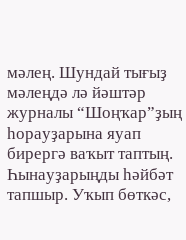мәлең. Шундай тығыҙ мәлеңдә лә йәштәр журналы “Шоңҡар”ҙың һорауҙарына яуап бирергә ваҡыт таптың. Һынауҙарыңды һәйбәт тапшыр. Уҡып бөткәс,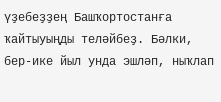үҙебеҙҙең Башҡортостанға ҡайтыуыңды теләйбеҙ. Бәлки, бер-ике йыл унда эшләп, ныҡлап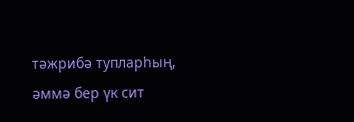тәжрибә тупларһың, әммә бер үк сит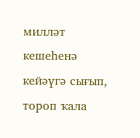милләт кешеһенә кейәүгә сығып, тороп ҡала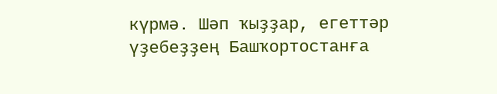күрмә. Шәп ҡыҙҙар, егеттәр үҙебеҙҙең Башҡортостанға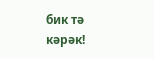бик тә кәрәк!